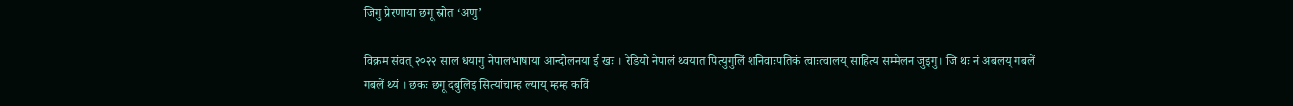जिगु प्रेरणाया छगू स्रोत ‘अणु’

विक्रम संवत् २०२२ साल धयागु नेपालभाषाया आन्दोलनया ई खः । रेडियो नेपालं थ्वयात पित्युगुलिं शनिवाःपतिकं त्वाःत्वालय् साहित्य सम्मेलन जुइगु। जि थः नं अबलय् गबलें गबलें थ्यं । छकः छगू दबुलिइ सित्यांचाम्ह ल्याय् म्हम्ह कविं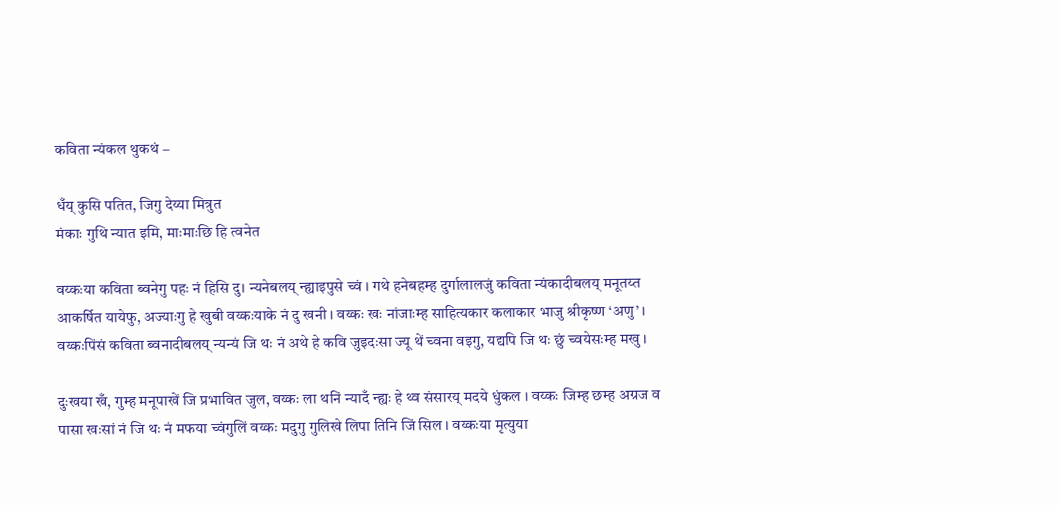कविता न्यंकल थुकथं –

धँय् कुसि पतित, जिगु देय्या मित्रुत
मंकाः गुथि न्यात इमि, माःमाःछि हि त्वनेत

वय्कःया कविता ब्वनेगु पहः नं हिसि दु। न्यनेबलय् न्ह्याइपुसे च्वं । गथे हनेबहम्ह दुर्गालालजुं कविता न्यंकादीबलय् मनूतय्त आकर्षित यायेफु, अज्याःगु हे खुबी वय्कःयाके नं दु खनी । वय्कः खः नांजाःम्ह साहित्यकार कलाकार भाजु श्रीकृष्ण ‘अणु’ । वय्कःपिंसं कविता ब्वनादीबलय् न्यन्यं जि थः नं अथे हे कवि जुइदःसा ज्यू थें च्वना वइगु, यद्यपि जि थः छुं च्वयेसःम्ह मखु ।

दुःखया खँ, गुम्ह मनूपाखें जि प्रभावित जुल, वय्कः ला थनिं न्यादँ न्ह्यः हे थ्व संसारय् मदये धुंकल । वय्कः जिम्ह छम्ह अग्रज व पासा खःसां नं जि थः नं मफया च्वंगुलिं वय्कः मदुगु गुलिखे लिपा तिनि जिं सिल । वय्कःया मृत्युया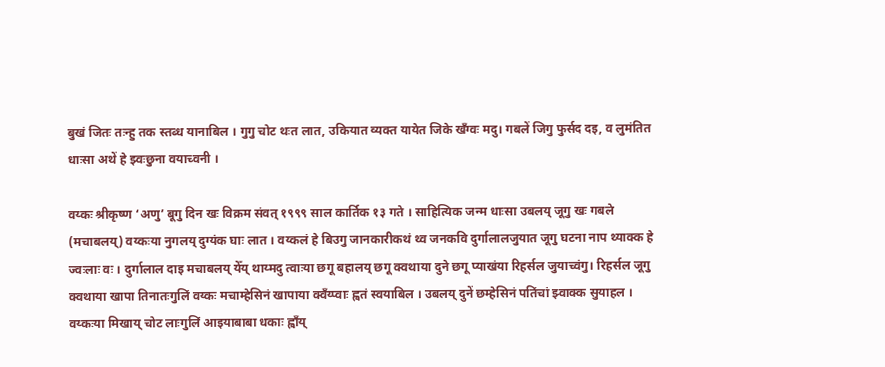बुखं जितः तःन्हु तक स्तब्ध यानाबिल । गुगु चोट थःत लात, उकियात व्यक्त यायेत जिके खँग्वः मदु। गबलें जिगु फुर्सद दइ, व लुमंतित धाःसा अथें हे झ्वःछुना वयाच्वनी ।

वय्कः श्रीकृष्ण ‘अणु’ बूगु दिन खः विक्रम संवत् १९९९ साल कार्तिक १३ गते । साहित्यिक जन्म धाःसा उबलय् जूगु खः गबले (मचाबलय्) वय्कःया नुगलय् दुग्यंक घाः लात । वय्कलं हे बिउगु जानकारीकथं थ्व जनकवि दुर्गालालजुयात जूगु घटना नाप थ्याक्क हे ज्वःलाः वः । दुर्गालाल दाइ मचाबलय् येँय् थाय्मदु त्वाःया छगू बहालय् छगू क्वथाया दुने छगू प्याखंया रिहर्सल जुयाच्वंगु। रिहर्सल जूगु क्वथाया खापा तिनातःगुलिं वय्कः मचाम्हेसिनं खापाया क्वँय्प्वाः ह्वतं स्वयाबिल । उबलय् दुनें छम्हेसिनं पतिंचां झ्वाक्क सुयाहल । वय्कःया मिखाय् चोट लाःगुलिं आइयाबाबा धकाः ह्वाँय्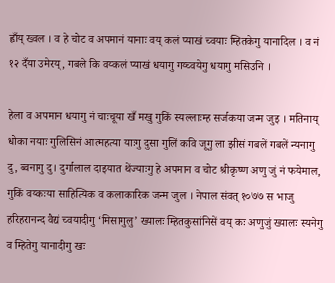ह्वाँय् ख्वल । व हे चोट व अपमानं यानाः वय् कलं प्याखं च्वयाः म्हितकेगु यानादिल । व नं १२ दँया उमेरय्, गबले कि वय्कलं प्याखं धयागु गय्च्वयेगु धयागु मसिउनि ।

हेला व अपमान धयागु नं चाःचूया खँ मखु गुकिं स्यल्लाःम्ह सर्जकया जन्म जुइ । मतिनाय् धोका नयाः गुलिसिनं आत्महत्या याःगु दुसा गुलिं कवि जूगु ला झीसं गबलें गबलें न्यनागु दु, ब्वनागु दु। दुर्गालाल दाइयात थेंज्याःगु हे अपमान व चोट श्रीकृष्ण अणु जुं नं फयेमाल, गुकिं वय्कःया साहित्यिक व कलाकारिक जन्म जुल । नेपाल संवत् १०७७ स भाजु हरिहरानन्द वैद्यं च्वयादीगु ‘मिसागुलु’ ख्यालः म्हितकुसांनिसें वय् कः अणुजुं ख्यालः स्यनेगु व म्हितेगु यानादीगु खः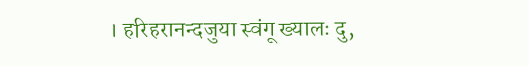। हरिहरानन्दजुया स्वंगू ख्यालः दु,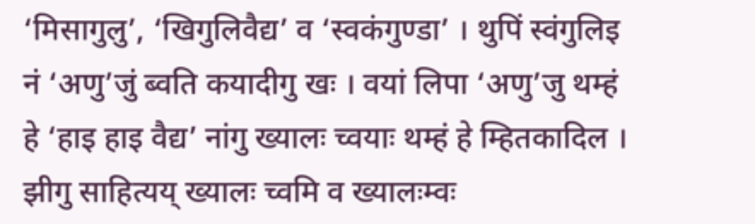‘मिसागुलु’, ‘खिगुलिवैद्य’ व ‘स्वकंगुण्डा’ । थुपिं स्वंगुलिइ नं ‘अणु’जुं ब्वति कयादीगु खः । वयां लिपा ‘अणु’जु थम्हं हे ‘हाइ हाइ वैद्य’ नांगु ख्यालः च्वयाः थम्हं हे म्हितकादिल । झीगु साहित्यय् ख्यालः च्वमि व ख्यालःम्वः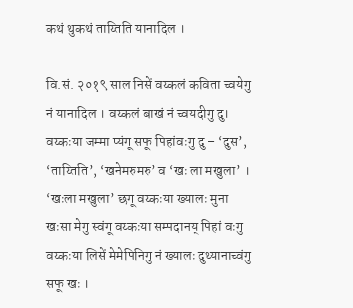कथं थुकथं ताय्तिति यानादिल ।

वि.सं. २०१९ साल निसें वय्कलं कविता च्वयेगु नं यानादिल । वय्कलं बाखं नं च्वयदीगु दु। वय्कःया जम्मा प्यंगू सफू पिहांवःगु दु – ‘दुस’, ‘ताय्तिति’, ‘खनेमरुमरु’ व ‘खः ला मखुला’ । ‘खःला मखुला’ छगू वय्कःया ख्यालः मुना खःसा मेगु स्वंगू वय्कःया सम्पदानय् पिहां वःगु वय्कःया लिसें मेमेपिनिगु नं ख्यालः दुथ्यानाच्वंगु सफू खः ।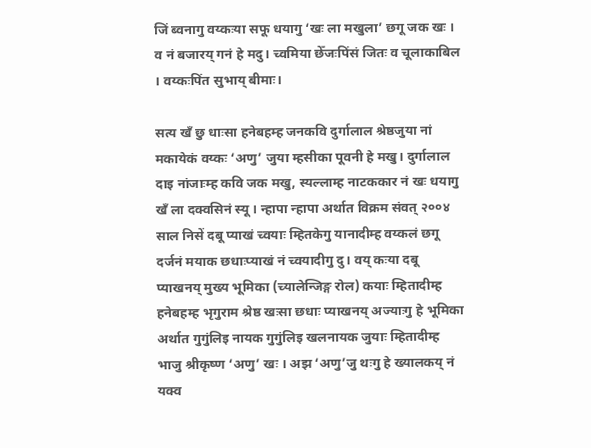जिं ब्वनागु वय्कःया सफू धयागु ‘खः ला मखुला’ छगू जक खः । व नं बजारय् गनं हे मदु। च्वमिया छेँजःपिंसं जितः व चूलाकाबिल । वय्कःपिंत सुभाय् बीमाः।

सत्य खँ छु धाःसा हनेबहम्ह जनकवि दुर्गालाल श्रेष्ठजुया नां मकायेकं वय्कः ‘अणु’ जुया म्हसीका पूवनी हे मखु। दुर्गालाल दाइ नांजाःम्ह कवि जक मखु, स्यल्लाम्ह नाटककार नं खः धयागु खँ ला दक्वसिनं स्यू । न्हापा न्हापा अर्थात विक्रम संवत् २००४ साल निसें दबू प्याखं च्वयाः म्हितकेगु यानादीम्ह वय्कलं छगू दर्जनं मयाक छधाःप्याखं नं च्वयादीगु दु। वय् कःया दबू प्याखनय् मुख्य भूमिका (च्यालेन्जिङ्ग रोल) कयाः म्हितादीम्ह हनेबहम्ह भृगुराम श्रेष्ठ खःसा छधाः प्याखनय् अज्याःगु हे भूमिका अर्थात गुगुंलिइ नायक गुगुंलिइ खलनायक जुयाः म्हितादीम्ह भाजु श्रीकृष्ण ‘अणु’ खः । अझ ‘अणु’जु थःगु हे ख्यालकय् नं यक्व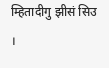म्हितादीगु झीसं सिउ ।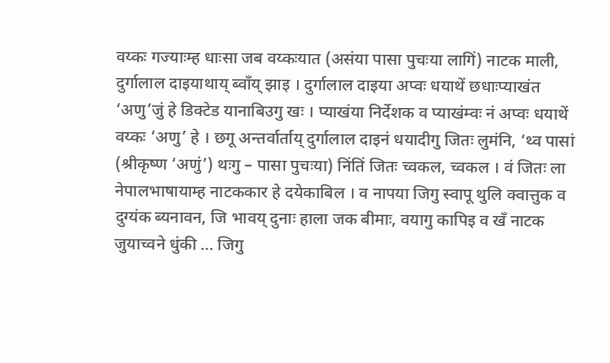वय्कः गज्याःम्ह धाःसा जब वय्कःयात (असंया पासा पुचःया लागिं) नाटक माली, दुर्गालाल दाइयाथाय् ब्वाँय् झाइ । दुर्गालाल दाइया अप्वः धयाथें छधाःप्याखंत ‘अणु’जुं हे डिक्टेड यानाबिउगु खः । प्याखंया निर्देशक व प्याखंम्वः नं अप्वः धयाथें वय्कः ‘अणु’ हे । छगू अन्तर्वार्ताय् दुर्गालाल दाइनं धयादीगु जितः लुमंनि, ‘थ्व पासां (श्रीकृष्ण ‘अणुं’) थःगु – पासा पुचःया) निंतिं जितः च्वकल, च्वकल । वं जितः ला नेपालभाषायाम्ह नाटककार हे दयेकाबिल । व नापया जिगु स्वापू थुलि क्वात्तुक व दुग्यंक ब्यनावन, जि भावय् दुनाः हाला जक बीमाः, वयागु कापिइ व खँ नाटक जुयाच्वने धुंकी … जिगु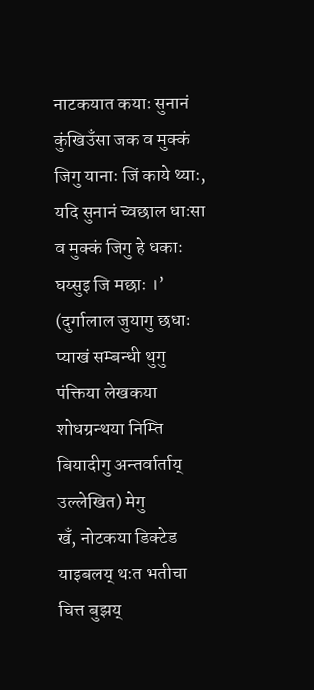नाटकयात कयाः सुनानं कुंखिउँसा जक व मुक्कं जिगु यानाः जिं काये थ्याः, यदि सुनानं च्वछाल धाःसा व मुक्कं जिगु हे धकाः घय्सुइ जि मछाः ।’ (दुर्गालाल जुयागु छधाः प्याखं सम्बन्धी थुगु पंक्तिया लेखकया शोधग्रन्थया निम्ति बियादीगु अन्तर्वार्ताय् उल्लेखित) मेगु
खँ, नोटकया डिक्टेड याइबलय् थःत भतीचा चित्त बुझय्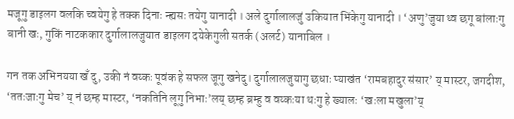मजूगु डाइलग वलकि च्वयेगु हे तक्क दिनाः न्ह्यसः तयेगु यानादी । अले दुर्गालालजुं उकियात भिंकेगु यानादी । ‘अणु’जुया थ्व छगू बांलाःगु बानी खः, गुकिं नाटककार दुर्गालालजुयात डाइलग दयेकेगुली सतर्क (अलर्ट) यानाबिल ।

गन तक अभिनयया खँ दु, उकी नं वय्कः पूवंक हे सफल जूगु खनेदु। दुर्गालालजुयागु छधाः प्याखंत ‘रामबहादुर संसार’ य् मास्टर, जगदीश,  ‘ततःजाःगु मेच’ य् नं छम्ह मास्टर, ‘नकतिनि लूगु निभाः’लय् छम्ह ब्रम्हु व वय्कःया थःगु हे ख्यालः ‘खःला मखुला’य्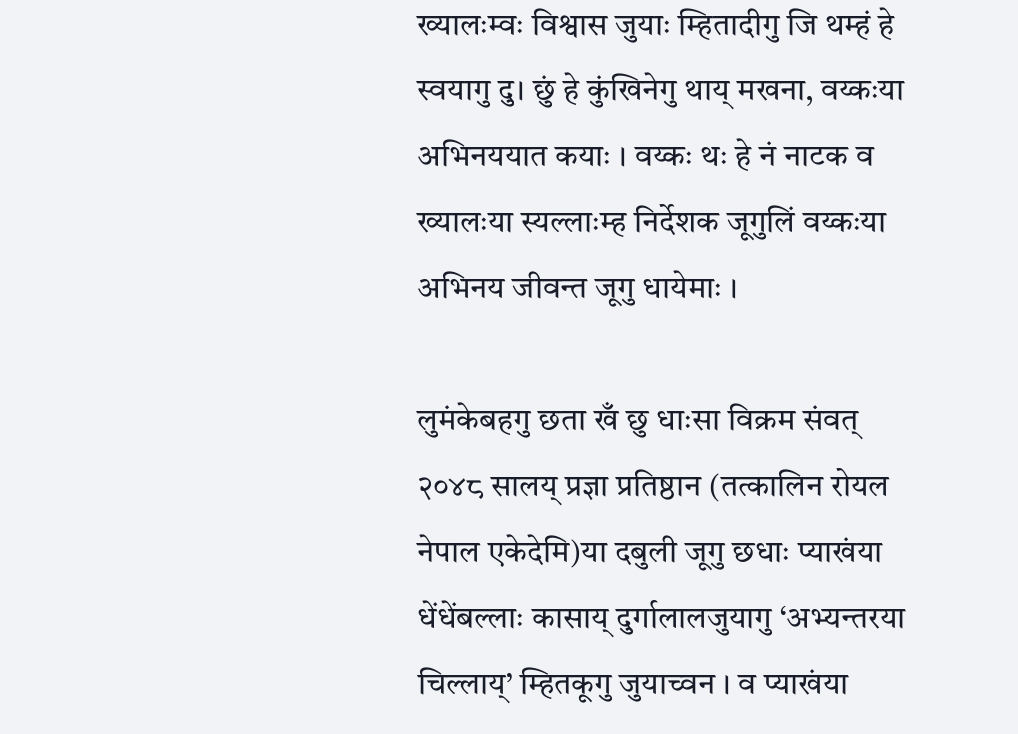ख्यालःम्वः विश्वास जुयाः म्हितादीगु जि थम्हं हे स्वयागु दु। छुं हे कुंखिनेगु थाय् मखना, वय्कःया अभिनययात कयाः । वय्कः थः हे नं नाटक व ख्यालःया स्यल्लाःम्ह निर्देशक जूगुलिं वय्कःया अभिनय जीवन्त जूगु धायेमाः ।

लुमंकेबहगु छता खँ छु धाःसा विक्रम संवत् २०४८ सालय् प्रज्ञा प्रतिष्ठान (तत्कालिन रोयल नेपाल एकेदेमि)या दबुली जूगु छधाः प्याखंया धेंधेंबल्लाः कासाय् दुर्गालालजुयागु ‘अभ्यन्तरया चिल्लाय्’ म्हितकूगु जुयाच्वन । व प्याखंया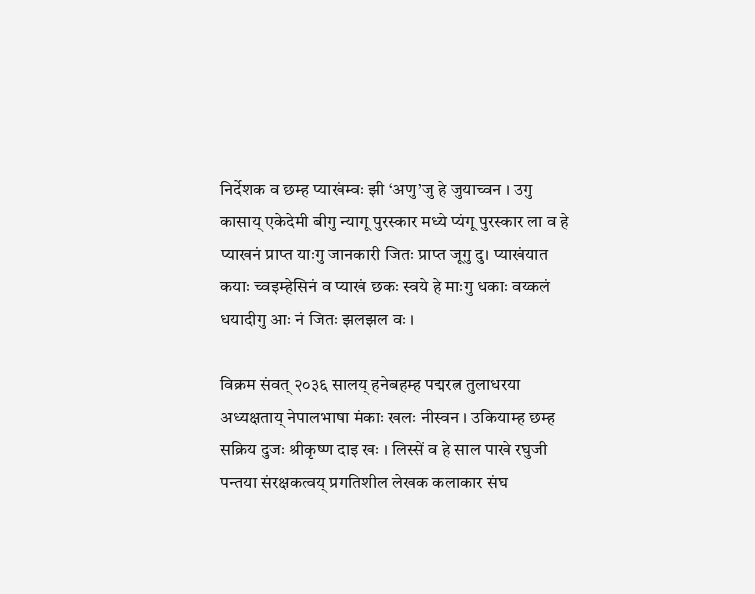निर्देशक व छम्ह प्याखंम्वः झी ‘अणु’जु हे जुयाच्वन । उगु कासाय् एकेदेमी बीगु न्यागू पुरस्कार मध्ये प्यंगू पुरस्कार ला व हे प्याखनं प्राप्त याःगु जानकारी जितः प्राप्त जूगु दु। प्याखंयात कयाः च्वइम्हेसिनं व प्याखं छकः स्वये हे माःगु धकाः वय्कलं धयादीगु आः नं जितः झलझल वः ।

विक्रम संवत् २०३६ सालय् हनेबहम्ह पद्मरत्न तुलाधरया अध्यक्षताय् नेपालभाषा मंकाः खलः नीस्वन । उकियाम्ह छम्ह सक्रिय दुजः श्रीकृष्ण दाइ खः । लिस्सें व हे साल पाखे रघुजी पन्तया संरक्षकत्वय् प्रगतिशील लेखक कलाकार संघ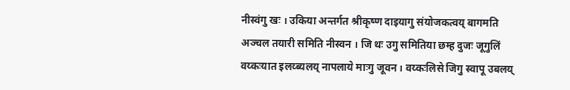नीस्वंगु खः । उकिया अन्तर्गत श्रीकृष्ण दाइयागु संयोजकत्वय् बागमति अञ्चल तयारी समिति नीस्वन । जि थः उगु समितिया छम्ह दुजः जूगुलिं वय्कःयात इलय्ब्यलय् नापलाये माःगु जूवन । वय्कःलिसे जिगु स्वापू उबलय्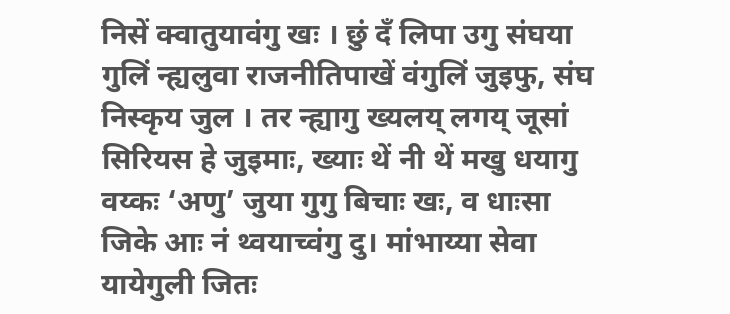निसें क्वातुयावंगु खः । छुं दँ लिपा उगु संघया गुलिं न्ह्यलुवा राजनीतिपाखें वंगुलिं जुइफु, संघ निस्कृय जुल । तर न्ह्यागु ख्यलय् लगय् जूसां सिरियस हे जुइमाः, ख्याः थें नी थें मखु धयागु वय्कः ‘अणु’ जुया गुगु बिचाः खः, व धाःसा जिके आः नं थ्वयाच्वंगु दु। मांभाय्या सेवा यायेगुली जितः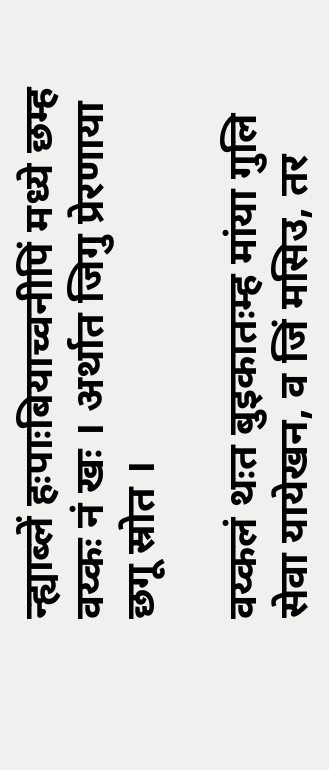न्ह्याब्लें हःपाःबियाच्वनीपिं मध्ये छम्ह वय्कः नं खः । अर्थात जिगु प्रेरणाया छगू स्रोत ।

वय्कलं थःत बुइकातःम्ह मांया गुलि सेवा यायेखन, व जिं मसिउ, तर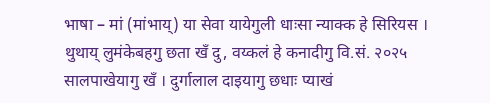भाषा – मां (मांभाय्) या सेवा यायेगुली धाःसा न्याक्क हे सिरियस । थुथाय् लुमंकेबहगु छता खँ दु, वय्कलं हे कनादीगु वि.सं. २०२५ सालपाखेयागु खँ । दुर्गालाल दाइयागु छधाः प्याखं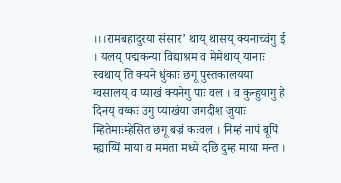।।।रामबहादुरया संसार’ थाय् थासय् क्यनाच्वंगु ई । यलय् पद्मकन्या विद्याश्रम व मेमेथाय् यानाः स्वथाय् ति क्यने धुंकाः छगू पुस्तकालयया ग्वसालय् व प्याखं क्यनेगु पाः वल । व कुन्हुयागु हे दिनय् वय्कः उगु प्याखंया जगदीश जुयाः म्हितेमाःम्हेसित छगू बज्रं कःवल । निम्हं नापं बूपिं म्ह्याय्पिं माया व ममता मध्ये दछि दुम्ह माया मन्त ।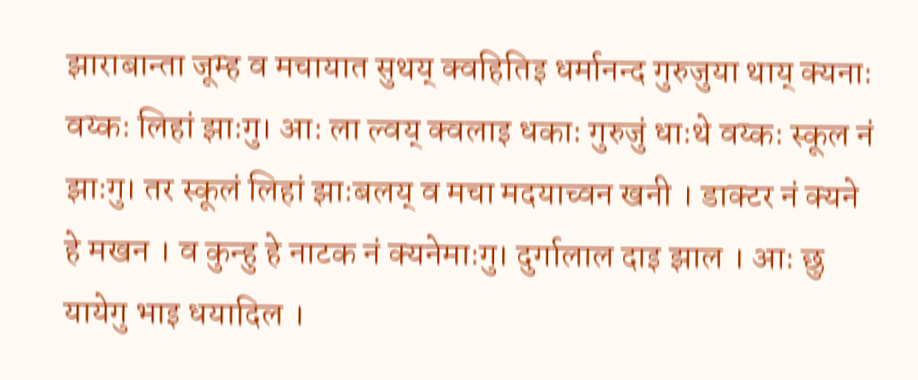झाराबान्ता जूम्ह व मचायात सुथय् क्वहितिइ धर्मानन्द गुरुजुया थाय् क्यनाः वय्कः लिहां झाःगु। आः ला ल्वय् क्वलाइ धकाः गुरुजुं धाःथे वय्कः स्कूल नं झाःगु। तर स्कूलं लिहां झाःबलय् व मचा मदयाच्वन खनी । डाक्टर नं क्यने हे मखन । व कुन्हु हे नाटक नं क्यनेमाःगु। दुर्गालाल दाइ झाल । आः छु यायेगु भाइ धयादिल ।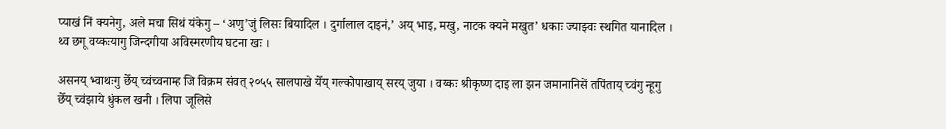प्याखं निं क्यनेगु, अले मचा सिथं यंकेगु – ‘अणु’जुं लिसः बियादिल । दुर्गालाल दाइनं,’ अय् भाइ, मखु, नाटक क्यने मखुत’ धकाः ज्याझ्वः स्थगित यानादिल । थ्व छगू वय्कःयागु जिन्दगीया अविस्मरणीय घटना खः ।

असनय् भ्वाथःगु छेँय् च्वंच्वनाम्ह जि विक्रम संवत् २०५५ सालपाखे येँय् गल्कोपाखाय् सरय् जुया । वय्कः श्रीकृष्ण दाइ ला झन जमानानिसें तपिंताय् च्वंगु न्हूगु छेँय् च्वंझाये धुंकल खनी । लिपा जूलिसे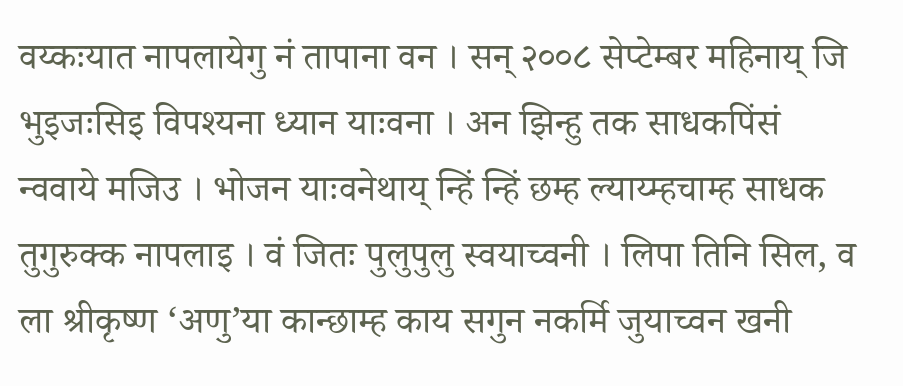वय्कःयात नापलायेगु नं तापाना वन । सन् २००८ सेप्टेम्बर महिनाय् जि भुइजःसिइ विपश्यना ध्यान याःवना । अन झिन्हु तक साधकपिंसं न्ववाये मजिउ । भोजन याःवनेथाय् न्हिं न्हिं छम्ह ल्याय्म्हचाम्ह साधक तुगुरुक्क नापलाइ । वं जितः पुलुपुलु स्वयाच्वनी । लिपा तिनि सिल, व ला श्रीकृष्ण ‘अणु’या कान्छाम्ह काय सगुन नकर्मि जुयाच्वन खनी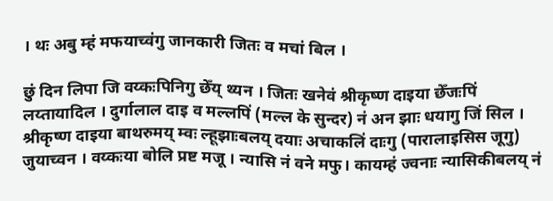। थः अबु म्हं मफयाच्वंगु जानकारी जितः व मचां बिल ।

छुं दिन लिपा जि वय्कःपिनिगु छेँय् थ्यन । जितः खनेवं श्रीकृष्ण दाइया छेँजःपिं लय्तायादिल । दुर्गालाल दाइ व मल्लपिं (मल्ल के सुन्दर) नं अन झाः धयागु जिं सिल । श्रीकृष्ण दाइया बाथरुमय् म्वः ल्हूझाःबलय् दयाः अचाकलिं दाःगु (पारालाइसिस जूगु) जुयाच्वन । वय्कःया बोलि प्रष्ट मजू । न्यासि नं वने मफु। कायम्हं ज्वनाः न्यासिकीबलय् नं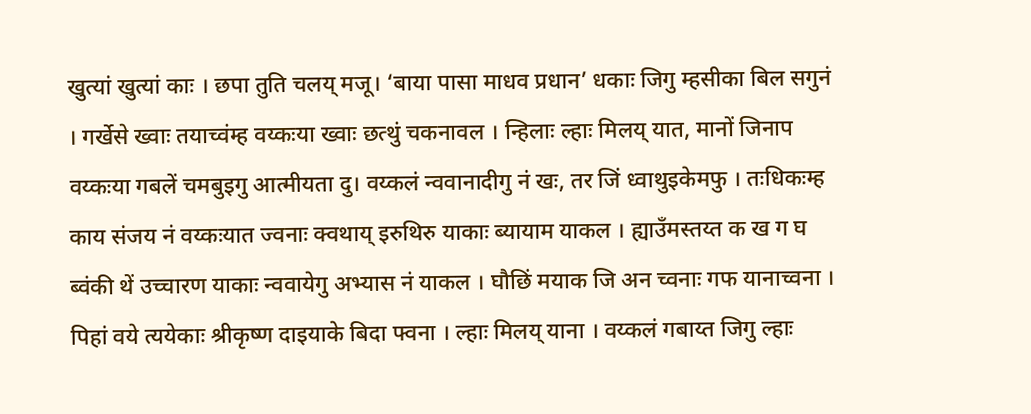खुत्यां खुत्यां काः । छपा तुति चलय् मजू। ‘बाया पासा माधव प्रधान’ धकाः जिगु म्हसीका बिल सगुनं । गर्खेसे ख्वाः तयाच्वंम्ह वय्कःया ख्वाः छत्थुं चकनावल । न्हिलाः ल्हाः मिलय् यात, मानों जिनाप वय्कःया गबलें चमबुइगु आत्मीयता दु। वय्कलं न्ववानादीगु नं खः, तर जिं ध्वाथुइकेमफु । तःधिकःम्ह काय संजय नं वय्कःयात ज्वनाः क्वथाय् इरुथिरु याकाः ब्यायाम याकल । ह्याउँमस्तय्त क ख ग घ ब्वंकी थें उच्चारण याकाः न्ववायेगु अभ्यास नं याकल । घौछिं मयाक जि अन च्वनाः गफ यानाच्वना । पिहां वये त्ययेकाः श्रीकृष्ण दाइयाके बिदा फ्वना । ल्हाः मिलय् याना । वय्कलं गबाय्त जिगु ल्हाः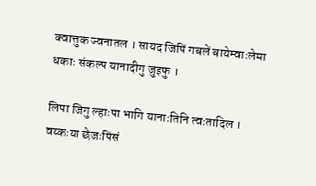क्वात्तुक ज्वनातल । सायद जिपिं गबलें बायेम्वाःलेमा धकाः संकल्प यानादीगु जुइफु ।

लिपा जिगु ल्हाःपा भागि यानाःतिनि त्वःतादिल । वय्कःया छेजःपिंसं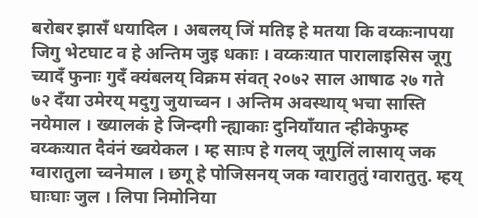बरोबर झासँ धयादिल । अबलय् जिं मतिइ हे मतया कि वय्कःनापया जिगु भेटघाट व हे अन्तिम जुइ धकाः । वय्कःयात पारालाइसिस जूगु च्यादँ फुनाः गुदँ क्यंबलय् विक्रम संवत् २०७२ साल आषाढ २७ गते ७२ दँया उमेरय् मदुगु जुयाच्वन । अन्तिम अवस्थाय् भचा सास्ति नयेमाल । ख्यालकं हे जिन्दगी न्ह्याकाः दुनियाँयात न्हीकेफुम्ह वय्कःयात दैवंनं ख्वयेकल । म्ह साःप हे गलय् जूगुलिं लासाय् जक ग्वारातुला च्वनेमाल । छगू हे पोजिसनय् जक ग्वारातुतुं ग्वारातुतु. म्हय् घाःघाः जुल । लिपा निमोनिया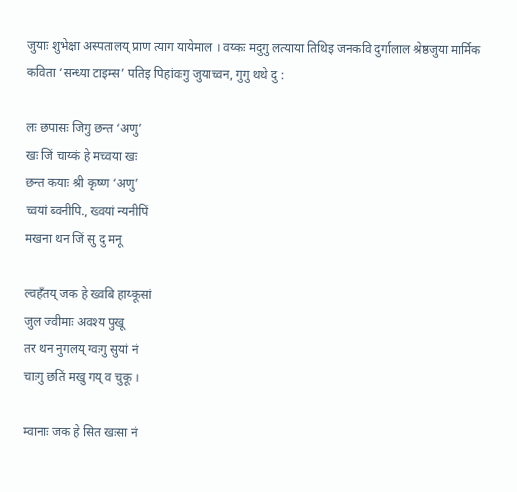जुयाः शुभेक्षा अस्पतालय् प्राण त्याग यायेमाल । वय्कः मदुगु लत्याया तिथिइ जनकवि दुर्गालाल श्रेष्ठजुया मार्मिक कविता ‘सन्ध्या टाइम्स’ पतिइ पिहांवःगु जुयाच्वन, गुगु थथे दु :

लः छपासः जिगु छन्त ‘अणु’
खः जिं चाय्कं हे मच्वया खः
छन्त कयाः श्री कृष्ण ‘अणु’
च्वयां ब्वनीपि., ख्वयां न्यनीपिं
मखना थन जिं सु दु मनू

ल्वहँतय् जक हे ख्वबि हाय्कूसां
जुल ज्वीमाः अवश्य पुखू
तर थन नुगलय् ग्वःगु सुयां नं
चाःगु छतिं मखु गय् व चुकू ।

म्वानाः जक हे सित खःसा नं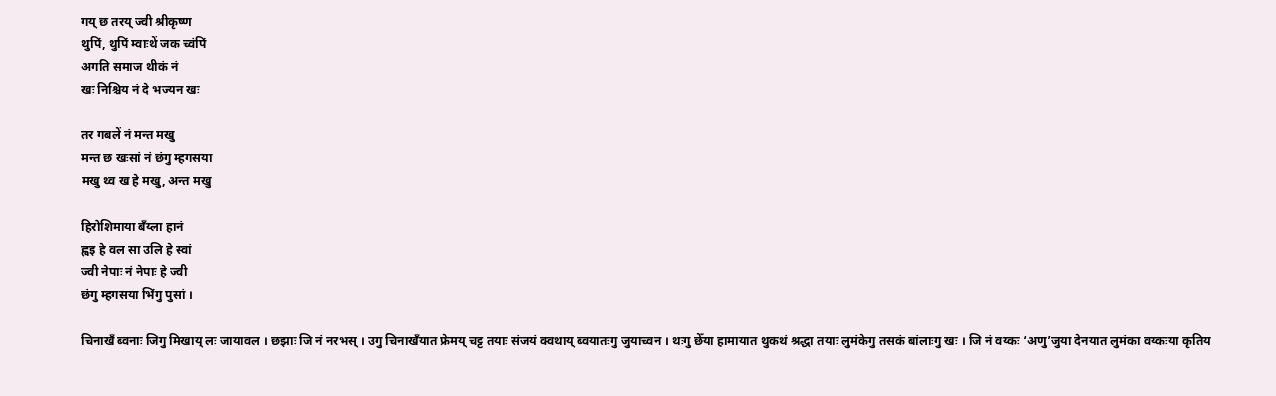गय् छ तरय् ज्वी श्रीकृष्ण
थुपिं, थुपिं म्वाःथें जक च्वंपिं
अगति समाज थीकं नं
खः निश्चिय नं दे भज्यन खः

तर गबलें नं मन्त मखु
मन्त छ खःसां नं छंगु म्हगसया
मखु थ्व ख हे मखु, अन्त मखु

हिरोशिमाया बँय्ला हानं
ह्वइ हे वल सा उलि हे स्वां
ज्वी नेपाः नं नेपाः हे ज्वी
छंगु म्हगसया भिंगु पुसां ।

चिनाखँ ब्वनाः जिगु मिखाय् लः जायावल । छझाः जि नं नरभस् । उगु चिनाखँयात फ्रेमय् चट्ट तयाः संजयं क्वथाय् ब्वयातःगु जुयाच्वन । थःगु छेँया हामायात थुकथं श्रद्धा तयाः लुमंकेगु तसकं बांलाःगु खः । जि नं वय्कः ‘अणु’जुया देनयात लुमंका वय्कःया कृतिय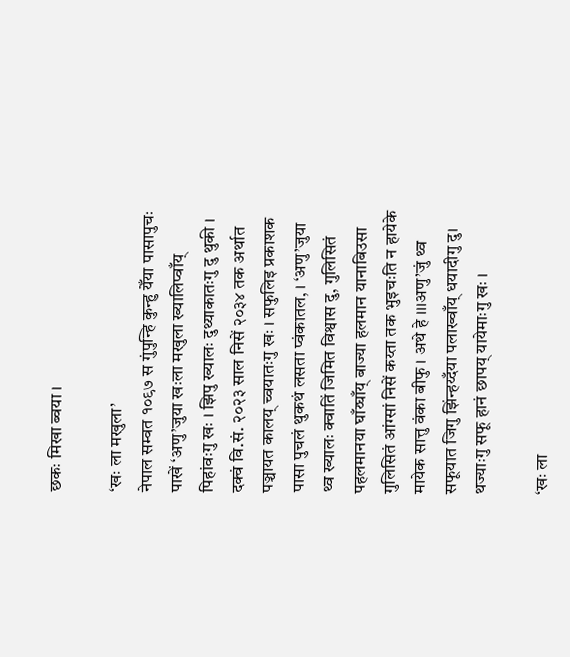छकः मिखा ब्वया ।

‘खः ला मखुला’
नेपाल सम्वत १०९७ स गुंपुन्हि कुन्हु येँया पासापुचः पाखें ‘अणु’जुया खःला मखुला ख्यालिप्वाँय् पिहांवःगु खः । झिपु ख्यालः दुथ्याकातःगु दु थुकी । दक्वं वि.सं. २०२३ साल निसें २०३४ तक अर्थात पञ्चायत कालय् च्वयातःगु खः । सफुलिइ प्रकाशक पासा पुचलं थुकथं लसता प्वंकातल, । ‘अणु’जुया थ्व ख्यालः क्वातिं जिमित विश्वास दु, गुलिसितं पहलमानया घाँय्घाँय् बाज्या हलमान यानाबिउसा गुलिसितं आंग्सां निसें कय्ता तक भुइचःति न हायेके मायेक सात्तु वंका बीफु । अथे हे ।।।अणु’जुं थ्व सफूयात जिगु झिंन्हय्दँया पलाख्वाँय् धयादीगु दु। थज्याःगु सफू हानं छापय् यायेमाःगु खः ।

‘खः ला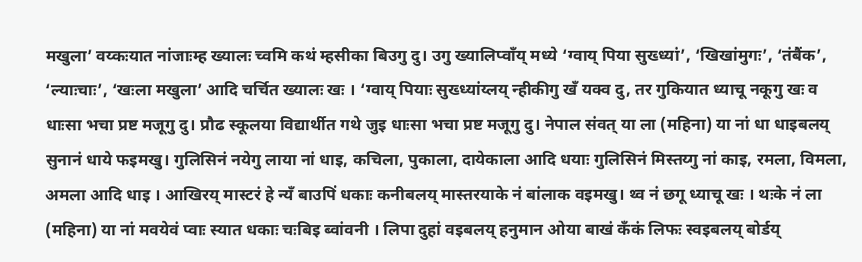मखुला’ वय्कःयात नांजाःम्ह ख्यालः च्वमि कथं म्हसीका बिउगु दु। उगु ख्यालिप्वाँय् मध्ये ‘ग्वाय् पिया सुख्ध्यां’, ‘खिखांमुगः’, ‘तंबैंक’, ‘ल्याःचाः’, ‘खःला मखुला’ आदि चर्चित ख्यालः खः । ‘ग्वाय् पियाः सुख्ध्यांय्लय् न्हीकीगु खँ यक्व दु, तर गुकियात ध्याचू नकूगु खः व धाःसा भचा प्रष्ट मजूगु दु। प्रौढ स्कूलया विद्यार्थीत गथे जुइ धाःसा भचा प्रष्ट मजूगु दु। नेपाल संवत् या ला (महिना) या नां धा धाइबलय् सुनानं धाये फइमखु। गुलिसिनं नयेगु लाया नां धाइ, कचिला, पुकाला, दायेकाला आदि धयाः गुलिसिनं मिस्तय्गु नां काइ, रमला, विमला, अमला आदि धाइ । आखिरय् मास्टरं हे न्यँ बाउपिं धकाः कनीबलय् मास्तरयाके नं बांलाक वइमखु। थ्व नं छगू ध्याचू खः । थःके नं ला (महिना) या नां मवयेवं प्वाः स्यात धकाः चःबिइ ब्वांवनी । लिपा दुहां वइबलय् हनुमान ओया बाखं कँकं लिफः स्वइबलय् बोर्डय्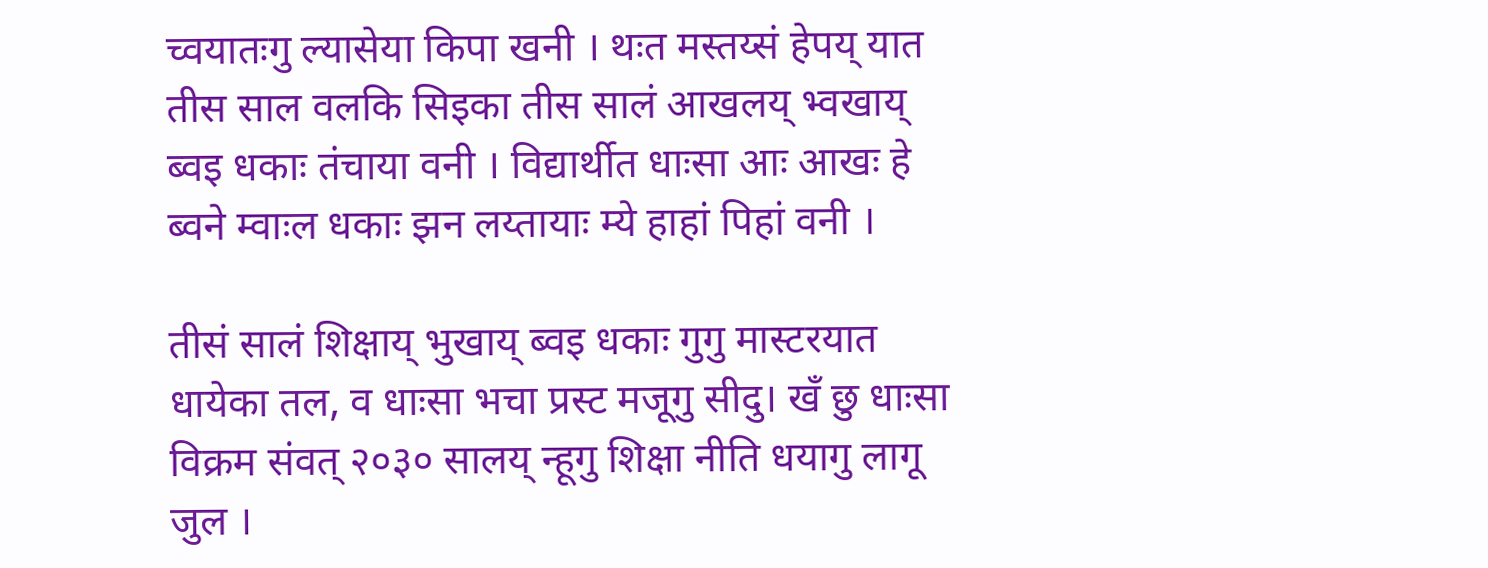च्वयातःगु ल्यासेया किपा खनी । थःत मस्तय्सं हेपय् यात तीस साल वलकि सिइका तीस सालं आखलय् भ्वखाय् ब्वइ धकाः तंचाया वनी । विद्यार्थीत धाःसा आः आखः हे ब्वने म्वाःल धकाः झन लय्तायाः म्ये हाहां पिहां वनी ।

तीसं सालं शिक्षाय् भुखाय् ब्वइ धकाः गुगु मास्टरयात धायेका तल, व धाःसा भचा प्रस्ट मजूगु सीदु। खँ छु धाःसा विक्रम संवत् २०३० सालय् न्हूगु शिक्षा नीति धयागु लागू जुल ।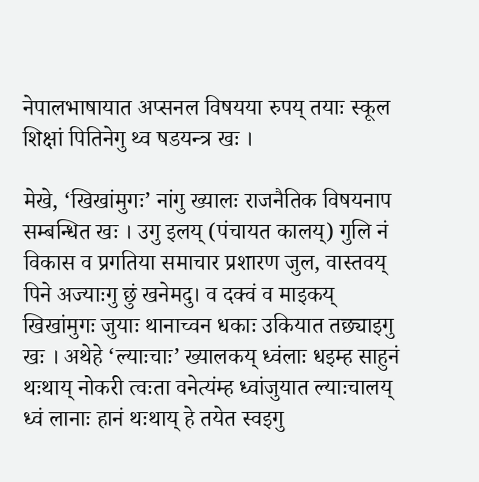नेपालभाषायात अप्सनल विषयया रुपय् तयाः स्कूल शिक्षां पितिनेगु थ्व षडयन्त्र खः ।

मेखे, ‘खिखांमुगः’ नांगु ख्यालः राजनैतिक विषयनाप सम्बन्धित खः । उगु इलय् (पंचायत कालय्) गुलि नं विकास व प्रगतिया समाचार प्रशारण जुल, वास्तवय् पिने अज्याःगु छुं खनेमदु। व दक्वं व माइकय् खिखांमुगः जुयाः थानाच्वन धकाः उकियात तछ्याइगु खः । अथेहे ‘ल्याःचाः’ ख्यालकय् ध्वंलाः धइम्ह साहुनं थःथाय् नोकरी त्वःता वनेत्यंम्ह ध्वांजुयात ल्याःचालय् ध्वं लानाः हानं थःथाय् हे तयेत स्वइगु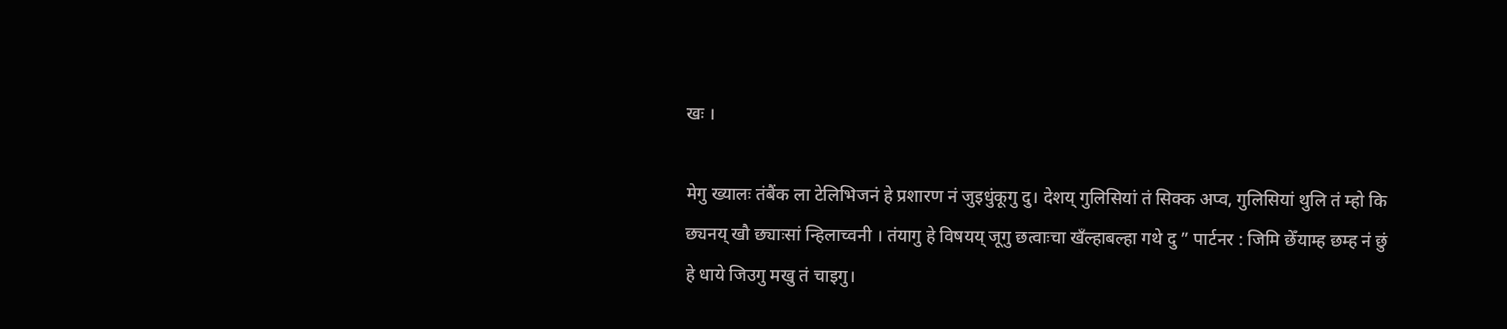खः ।

मेगु ख्यालः तंबैंक ला टेलिभिजनं हे प्रशारण नं जुइधुंकूगु दु। देशय् गुलिसियां तं सिक्क अप्व, गुलिसियां थुलि तं म्हो कि छ्यनय् खौ छ्याःसां न्हिलाच्वनी । तंयागु हे विषयय् जूगु छत्वाःचा खँल्हाबल्हा गथे दु ” पार्टनर : जिमि छेँयाम्ह छम्ह नं छुं हे धाये जिउगु मखु तं चाइगु।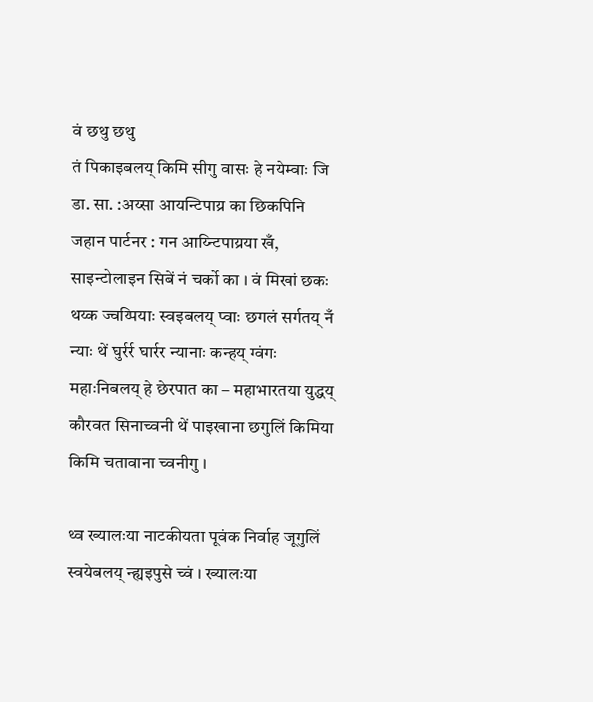वं छथु छथु
तं पिकाइबलय् किमि सीगु वासः हे नयेम्वाः जि डा. सा. :अय्सा आयन्टिपाय्र का छिकपिनि जहान पार्टनर : गन आय्न्टिपाय्रया खँ, साइन्टोलाइन सिबें नं चर्को का । वं मिखां छकः थय्क ज्वय्पियाः स्वइबलय् प्वाः छगलं सर्गतय् नँ न्याः थें घुर्रर्र घार्रर न्यानाः कन्हय् ग्वंगः महाःनिबलय् हे छेरपात का – महाभारतया युद्धय् कौरवत सिनाच्वनी थें पाइखाना छगुलिं किमिया किमि चतावाना च्वनीगु ।

थ्व ख्यालःया नाटकीयता पूवंक निर्वाह जूगुलिं स्वयेबलय् न्ह्यइपुसे च्वं । ख्यालःया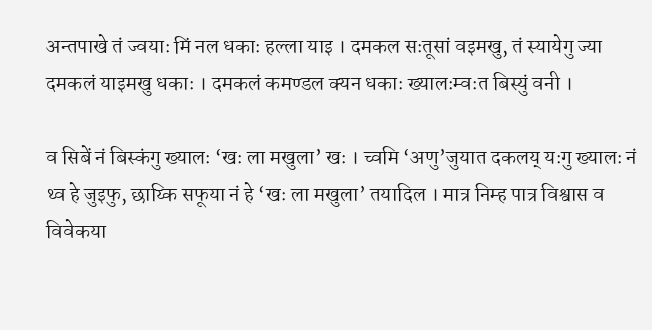अन्तपाखे तं ज्वयाः मिं नल धकाः हल्ला याइ । दमकल सःतूसां वइमखु, तं स्यायेगु ज्या दमकलं याइमखु धकाः । दमकलं कमण्डल क्यन धकाः ख्यालःम्वःत बिस्युं वनी ।

व सिबें नं बिस्कंगु ख्यालः ‘खः ला मखुला’ खः । च्वमि ‘अणु’जुयात दकलय् यःगु ख्यालः नं थ्व हे जुइफु, छाय्कि सफूया नं हे ‘खः ला मखुला’ तयादिल । मात्र निम्ह पात्र विश्वास व विवेकया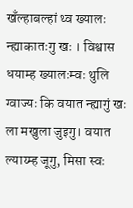खँल्हाबल्हां थ्व ख्यालः न्ह्याकातःगु खः । विश्वास धयाम्ह ख्यालःम्वः थुलि ग्वाज्यः कि वयात न्ह्यागुं खः ला मखुला जुइगु। वयात ल्याय्म्ह जूगु, मिसा स्वः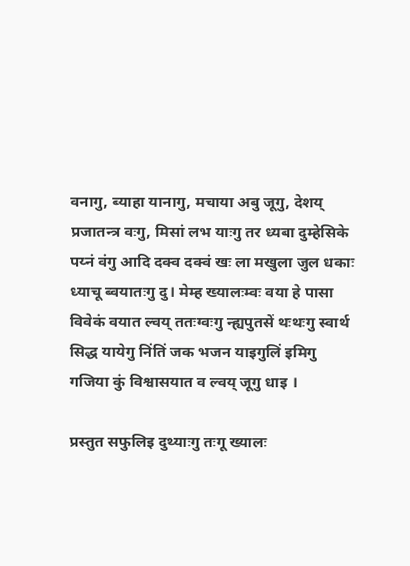वनागु, ब्याहा यानागु, मचाया अबु जूगु, देशय् प्रजातन्त्र वःगु, मिसां लभ याःगु तर ध्यबा दुम्हेसिके पय्नं वंगु आदि दक्व दक्वं खः ला मखुला जुल धकाः ध्याचू ब्वयातःगु दु। मेम्ह ख्यालःम्वः वया हे पासा विवेकं वयात ल्वय् ततःग्वःगु न्ह्यपुतसें थःथःगु स्वार्थ सिद्ध यायेगु निंतिं जक भजन याइगुलिं इमिगु गजिया कुं विश्वासयात व ल्वय् जूगु धाइ ।

प्रस्तुत सफुलिइ दुथ्याःगु तःगू ख्यालः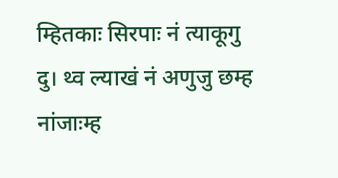म्हितकाः सिरपाः नं त्याकूगु दु। थ्व ल्याखं नं अणुजु छम्ह नांजाःम्ह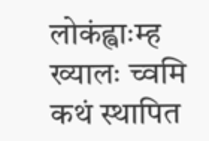लोकंह्वाःम्ह ख्यालः च्वमि कथं स्थापित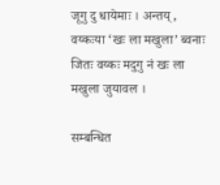जूगु दु धायेमाः । अन्तय्, वय्कःया ‘खः ला मखुला’ ब्वनाः जितः वय्कः मदुगु नं खः ला मखुला जुयावल ।

सम्बन्धित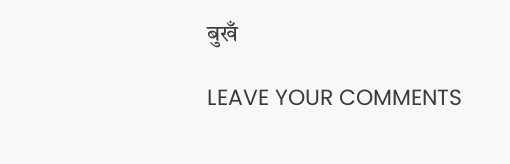बुखँ

LEAVE YOUR COMMENTS